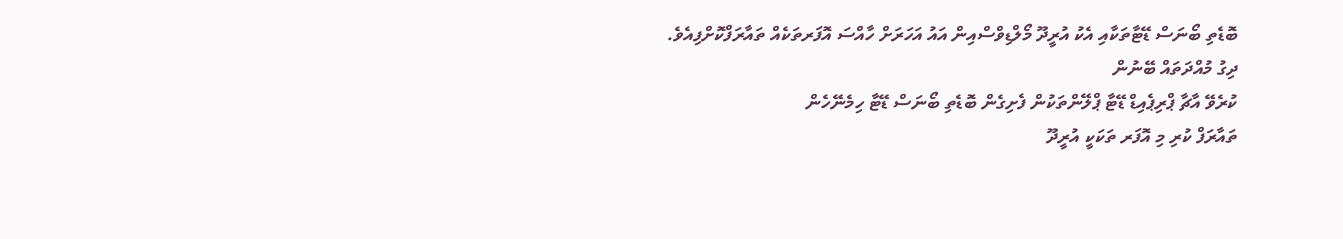ބޮޑެތި ބޯނަސް ޑޭޓާތަކާއި އެކު އުރީދޫ މޯލްޑިވްސްއިން އައު އަހަރަށް ހާއްސަ އޮފަރތަކެއް ތައާރަފްކޮށްފިއެވެ.
ދިގު މުއްދަތައް ބޭނުން
ކުރެވޭ އާޗާ ޕްރިޕެއިޑް ޑޭޓާ ޕްލޭންތަކުން ފެށިގެން ބޮޑެތި ބޯނަސް ޑޭޓާ ހިމެނޭހެން
ތައާރަފް ކުރި މި އޮފަރ ތަކަކީ އުރީދޫ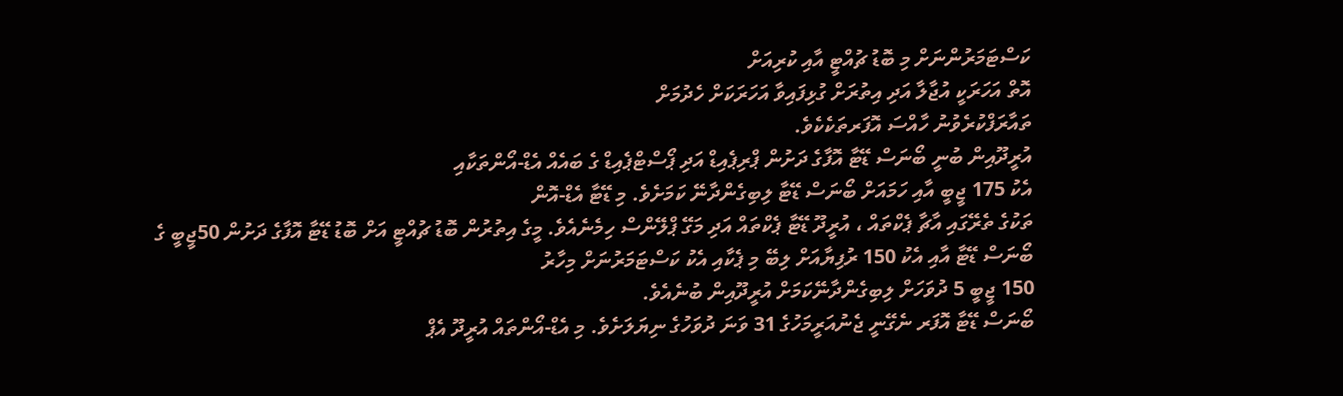ކަސްޓަމަރުންނަށް މި ބޮޑު ޗުއްޓީ އާއި ކުރިއަށް
އޮތް އަހަރަކީ އުޖާލާ އަދި އިތުރަށް ގުޅިފައިވާ އަހަރަކަށް ހެދުމަށް
ތައާރަފްކުރެވުނު ހާއްސަ އޮފަރތަކެކެވެ.
އުރީދޫއިން ބުނީ ބޯނަސް ޑޭޓާ އޮފާގެ ދަށުން ޕްރިޕެއިޑް އަދި ޕޯސްޓްޕެއިޑް ގެ ބައެއް އެޑް-އޯންތަކާއި
އެކު 175 ޖީބީ އާއި ހަމައަށް ބޯނަސް ޑޭޓާ ލިބިގެންދާނޭ ކަމަށެވެ. މި ޑޭޓާ އެޑް-އޮން
ތަކުގެ ތެރޭގައި އާޗާ ޕެކްތައް ، އުރީދޫ ޑޭޓާ ޕެކްތައް އަދި މަގޭ ޕްލޭންސް ހިމެނެއެވެ. މީގެ އިތުރުން ބޮޑު ޗުއްޓީ އަށް ބޮޑު ޑޭޓާ އޮފާގެ ދަށުން 50ޖީބީ ގެ
ބޯނަސް ޑޭޓާ އާއި އެކު 150 ރުފިޔާއަށް ލިބޭ މި ޕެކާއި އެކު ކަސްޓަމަރުނަށް މިހާރު
150 ޖީބީ 5 ދުވަހަށް ލިބިގެންދާނޭކަމަށް އުރީދޫއިން ބުނެއެވެ.
ބޯނަސް ޑޭޓާ އޮފަރ ނެގޭނީ ޖެނުއަރީމަހުގެ 31 ވަނަ ދުވަހުގެ ނިޔަލަށެވެ. މި އެޑް-އޯންތައް އުރީދޫ އެޕް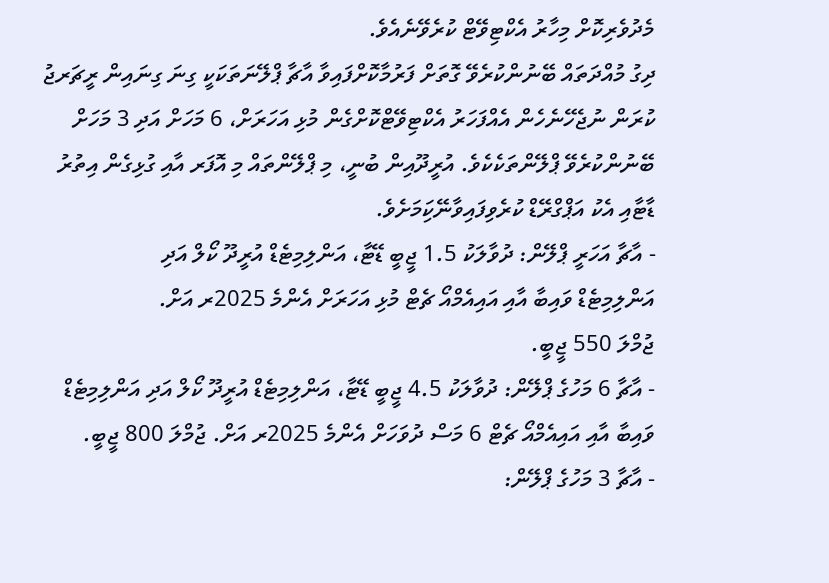މެދުވެރިކޮށް މިހާރު އެކްޓިވޭޓް ކުރެވޭނެއެވެ.
ދިގު މުއްދަތައް ބޭނުންކުރެވޭ ގޮތަށް ފަރުމާކޮށްފައިވާ އާޗާ ޕްލޭނަތަކަކީ ގިނަ ގިނައިން ރީޗަރޖު ކުރަން ނުޖެހޭނެހެން އެއްފަހަރު އެކްޓިވޭޓްކޮށްގެން މުޅި އަހަރަށް، 6 މަހަށް އަދި 3 މަހަށް ބޭނުންކުރެވޭ ޕްލޭންތަކެކެވެ. އުރީދޫއިން ބުނީ، މި ޕްލޭންތައް މި އޮފަރ އާއި ގުޅިގެން އިތުރު ޑާޓާއި އެކު އަޕްގްރޭޑް ކުރެވިފައިވާނޭކިަމަށެވެ.
- އާޗާ އަހަރީ ޕްލޭން: ދުވާލަކު 1.5 ޖީބީ ޑޭޓާ، އަންލިމިޓެޑް އުރީދޫ ކޯލް އަދި
އަންލިމިޓެޑް ވައިބާ އާއި އައިއެމްއޯ ޗެޓް މުޅި އަހަރަށް އެންމެ 2025ރ އަށް.
ޖުމްލަ 550 ޖީބީ.
- އާޗާ 6 މަހުގެ ޕްލޭން: ދުވާލަކު 4.5 ޖީބީ ޑޭޓާ، އަންލިމިޓެޑް އުރީދޫ ކޯލް އަދި އަންލިމިޓެޑް
ވައިބާ އާއި އައިއެމްއޯ ޗެޓް 6 މަސް ދުވަހަށް އެންމެ 2025ރ އަށް. ޖުމްލަ 800 ޖީބީ.
- އާޗާ 3 މަހުގެ ޕްލޭން: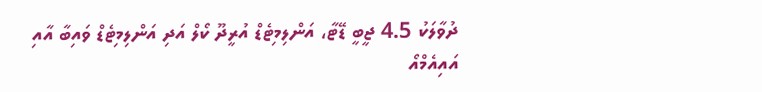ދުވާލަކު 4.5 ޖީބީ ޑޭޓާ، އަންލިމިޓެޑް އުރީދޫ ކޯލް އަދި އަންލިމިޓެޑް ވައިބާ އާއި
އައިއެމްއޯ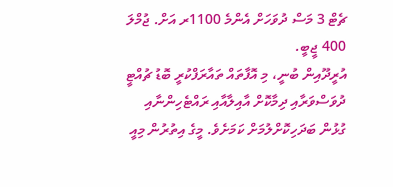ޗެޓް 3 މަސް ދުވަހަށް އެންމެ 1100ރ އަށް. ޖުމްލަ 400 ޖީބީ.
އުރީދޫއިން ބުނީ، މި އޮފާތައް ތައާރަފްކުރީ ބޮޑު ޗުއްޓީ ދުވަސްވަރާއި ދިމާކޮށް އާއިލާއާއި ރައްޓެހިންނާއި ގުޅުން ބަދަހިކޮށްލުމަށް ކަމަށެވެ. މީގެ އިތުރުން މިއީ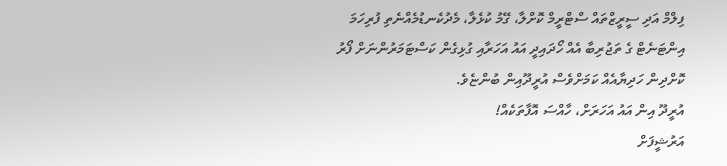ފިލްމް އަދި ސީރީޒްތައް ސްޓްރީމް ކޮށްލާ، ގޭމު ކުޅެލާ، މެދުކެނޑުމެއްނެތި ފުރިހަމަ އިންޓަނެޓް ގެ ތަޖުރިބާ އެއް ހޯދައިދީ އައު އަހަރާއި ގުޅިގެން ކަސްޓަމަރުންނަށް ފޯރު ކޮށްދިން ހަދިޔާއެއް ކަމަށްވެސް އުރީދޫއިން ބުންޏެވެ.
އުރީދޫ އިން އައު އަހަރަށް، ހާއްސަ އޮފާތަކެއް!
އަރުޝީފަށް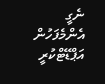ނެގީ
އެންމެފަހުން އަޕްޑޭޓްކުރީ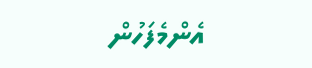އެންމެފަހުން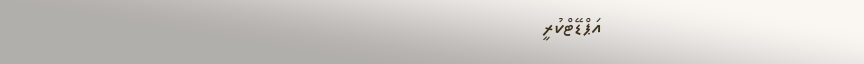އަޕްޑޭޓްކުރީ